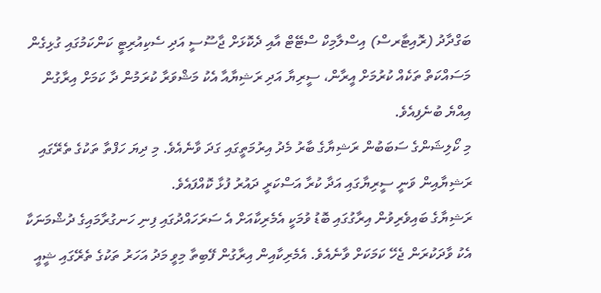ބަގްދާދު (ރޮއިޓާރސް) އިސްލާމިކް ސްޓޭޓް އާއި ދެކޮޅަށް ޖާސޫސީ އަދި ސެކިއުރިޓީ ކަންކަމުގައި ގުޅިގެން މަސައްކަތް ތަކެއް ކުރުމަށް އީރާން، ސީރިޔާ އަދި ރަޝިޔާއާ އެކު މަޝްވަރާ ކުރަމުން ދާ ކަމަށް އިރާގުން އިއްޔެ ބުނެފިއެވެ.
މި ކޯލިޝަންގެ ސަބަބުން ރަޝިޔާގެ ބާރު މެދު އިރުމަތީގައި ގަދަ ވާނެއެވެ. މި ދިޔަ ހަފްތާ ތަކުގެ ތެރޭގައި ރަޝިޔާއިން ވަނީ ސީރިޔާގައި އަދާ ކުރާ އަސްކަރީ ދައުރު ފުޅާ ކޮއްފައެވެ.
ރަޝިޔާގެ ބައިވެރިވުން އިރާގުގައި ބޮޑު ވުމަކީ އެމެރިކާއަށް އެ ސަރަހައްދުގައި ފިނި ހަނގުރާމައިގެ ދުޝްމަނަކާ އެކު ވާދަކުރަން ޖެހޭ ކަމަކަށް ވާނެއެވެ. އެމެރިކާއިން އިރާގުން ފޭބިތާ މިވީ މަދު އަހަރު ތަކުގެ ތެރޭގައި ޝީއީ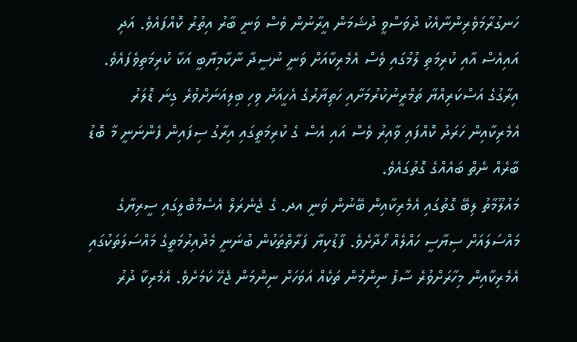ހަނގުރާމަވެރިންނާއެކު ދުވަސްވީ ދުޝަމަން އީރާނުން ވެސް ވަނީ ބާރު އިތުރު ކޮއްފައެވެ. އަދި އައިއެސް އާއި ކުރިމަތި ލުމުގައި ވެސް އެމެރިކާއަށް ވަނީ ނުސީދާ ނާކާމިޔާބީ އަކާ ކުރިމަތިވެފައެވެ. އިރާގުގެ އަސްކަރިއްޔާ ތަމްރީނުކުރުމަށާއި ހަތިޔާރުގެ އެހީއަށް ވިހި ބިލިއަނަށްވުރެ ގިނަ ޑޮލަރު އެމެރިކާއިން ހަރަދު ކޮއްފައި ވާއިރު ވެސް އައި އެސް ގެ ކުރިމަތީގައި އިރާގު ސިފައިން ފެންނަނީ މާ ބޮޑު ބާރެއް ނެތް ބައެއްގެ ގޮތުގައެވެ.
މައުލޫމާތު ލިބޭ ގޮތުގައި އެމެރިކާއިން ބޭނުން ވަނީ އދ. ގެ ޖެނެރަލް އެސެމްބްލީގައި ސީރިޔާގެ މައްސަލައަށް ސިޔާސީ ހައްލެއް ހޯދާށެވެ. ފާޑުކިޔާ ފަރާތްތަކުން ބުނަނީ މެދުއިރުމަތީގެ މައްސަލަތަކުގައި އެމެރިކާއިން މިހާރަށްވުރެ ސާފު ނިންމުން ތަކެއް އަވަހަށް ނިންމަން ޖެހޭ ކަމަށެވެ. އެމެރިކާ ދުރު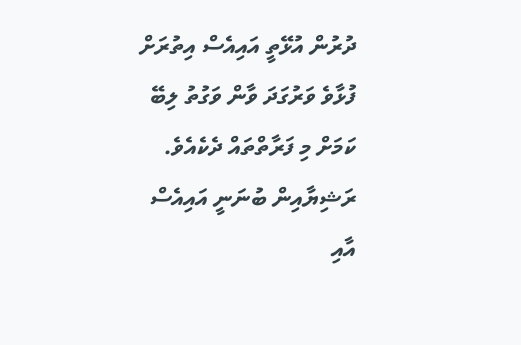ދުރުން އުޅޭތީ އައިއެސް އިތުރަށް ފުޅާވެ ވަރުގަދަ ވާން ވަގުތު ލިބޭ ކަމަށް މި ފަރާތްތައް ދެކެއެވެ.
ރަޝިޔާއިން ބުނަނީ އައިއެސް އާއި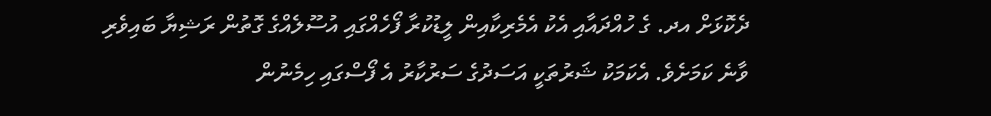ދެކޮޅަށް އދ. ގެ ހުއްދައާއި އެކު އެމެރިކާއިން ލީޑުކުރާ ފޯހެއްގައި އުސޫލެއްގެ ގޮތުން ރަޝިޔާ ބައިވެރި ވާނެ ކަމަށެވެ. އެކަމަކު ޝަރުތަކީ އަސަދުގެ ސަރުކާރު އެ ފޯސްގައި ހިމެނުން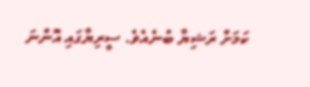ކަމަށް ރަޝިޔާ ބުނެއެވެ. ސީރިޔާގައި އޮންނަ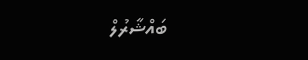ބައްޝާރުލް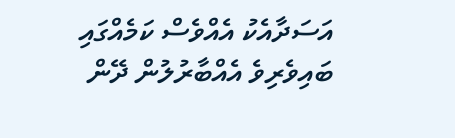އަސަދާއެކު އެއްވެސް ކަމެއްގައި ބައިވެރިވެ އެއްބާރުލުން ދޭން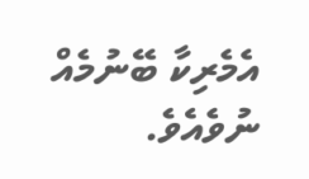އެމެރިކާ ބޭނުމެއް ނުވެއެވެ.